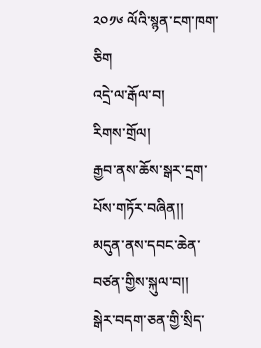༢༠༡༦ ལོའི་སྙན་ངག་ཁག་ཅིག
འདྲེ་ལ་རྒོལ་བ།
རིགས་གྲོལ།
རྒྱབ་ནས་ཆོས་སྒར་དྲག་པོས་གཏོར་བཞིན།།
མདུན་ནས་དབང་ཆེན་བཙན་གྱིས་སྐུལ་བ།།
སྒེར་བདག་ཅན་གྱི་སྲིད་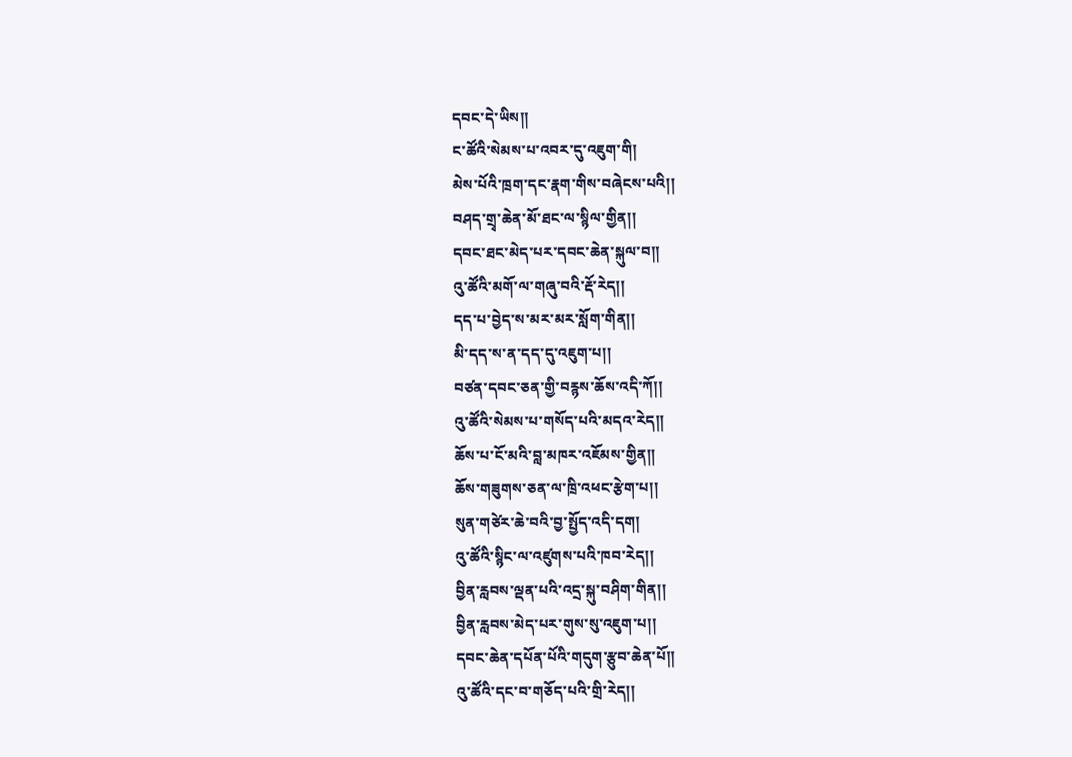དབང་དེ་ཡིས།།
ང་ཚོའི་སེམས་པ་འབར་དུ་འཇུག་གི།
མེས་པོའི་ཁྲག་དང་རྣག་གིས་བཞེངས་པའི།།
བཤད་གྲྭ་ཆེན་མོ་ཐང་ལ་སྙིལ་གྱིན།།
དབང་ཐང་མེད་པར་དབང་ཆེན་སྐུལ་བ།།
འུ་ཚོའི་མགོ་ལ་གཞུ་བའི་རྡོ་རེད།།
དད་པ་བྱེད་ས་མར་མར་སློག་གིན།།
མི་དད་ས་ན་དད་དུ་འཇུག་པ།།
བཙན་དབང་ཅན་གྱི་བརྙས་ཆོས་འདི་ཀོ།།
འུ་ཚོའི་སེམས་པ་གསོད་པའི་མདའ་རེད།།
ཆོས་པ་ངོ་མའི་བླ་མཁར་འཇོམས་གྱིན།།
ཆོས་གཟུགས་ཅན་ལ་ཁྲི་འཕང་རྩེག་པ།།
སུན་གཙེར་ཆེ་བའི་བྱ་སྤྱོད་འདི་དག།
འུ་ཚོའི་སྙིང་ལ་འཛུགས་པའི་ཁབ་རེད།།
བྱིན་རླབས་ལྡན་པའི་འདྲ་སྐུ་བཤིག་གིན།།
བྱིན་རླབས་མེད་པར་གུས་སུ་འཇུག་པ།།
དབང་ཆེན་དཔོན་པོའི་གདུག་རྩུབ་ཆེན་པོ།།
འུ་ཚོའི་དང་བ་གཅོད་པའི་གྲི་རེད།།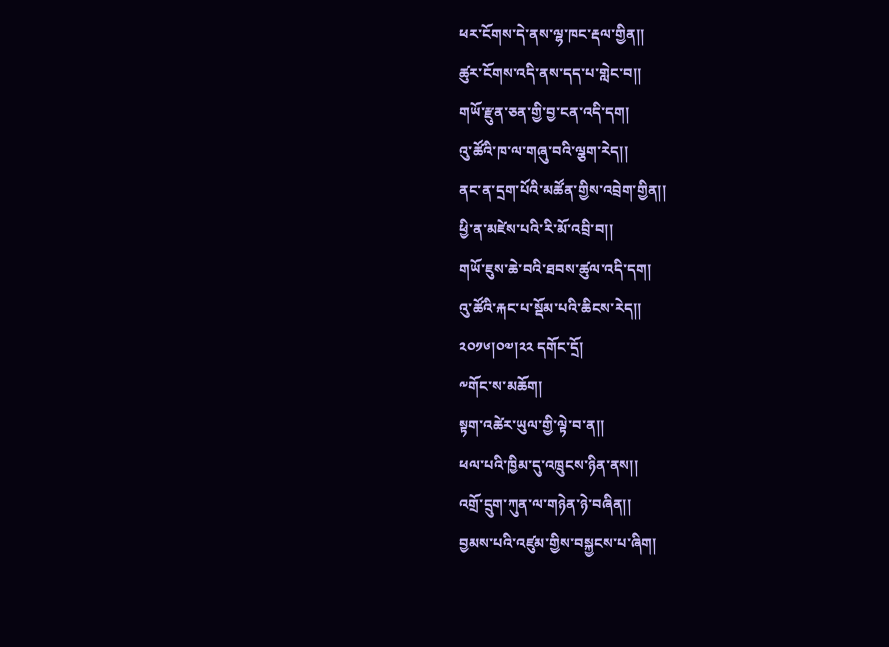ཕར་ངོགས་དེ་ནས་ལྷ་ཁང་རྡལ་གྱིན།།
ཚུར་ངོགས་འདི་ནས་དད་པ་གླེང་བ།།
གཡོ་རྫུན་ཅན་གྱི་བྱ་ངན་འདི་དག།
འུ་ཚོའི་ཁ་ལ་གཞུ་བའི་ལྕག་རེད།།
ནང་ན་དྲག་པོའི་མཚོན་གྱིས་འབྲེག་གྱིན།།
ཕྱི་ན་མཛེས་པའི་རི་མོ་འབྲི་བ།།
གཡོ་ཇུས་ཆེ་བའི་ཐབས་ཚུལ་འདི་དག།
འུ་ཚོའི་རྐང་པ་སྡོམ་པའི་ཆིངས་རེད།།
༢༠༡༦།༠༧།༢༢ དགོང་དྲོ།
༸གོང་ས་མཆོག།
སྟག་འཚེར་ཡུལ་གྱི་ལྟེ་བ་ན།།
ཕལ་པའི་ཁྱིམ་དུ་འཁྲུངས་ཉིན་ནས།།
འགྲོ་དྲུག་ཀུན་ལ་གཉེན་ཉེ་བཞིན།།
བྱམས་པའི་འཛུམ་གྱིས་བསྐྱངས་པ་ཞིག།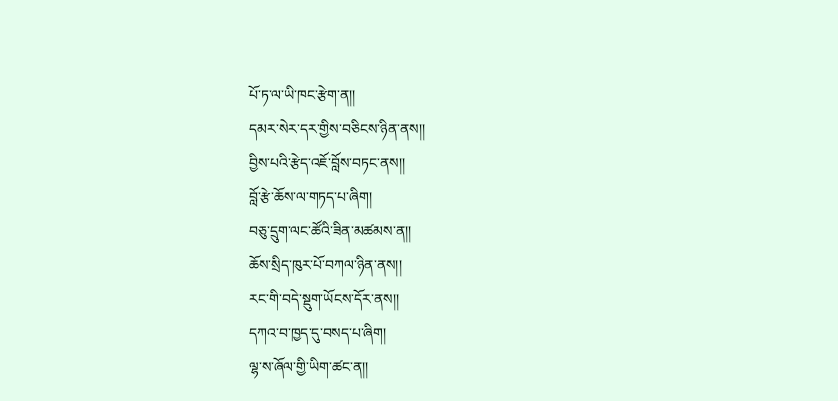པོ་ཏ་ལ་ཡི་ཁང་རྩེག་ན།།
དམར་སེར་དར་གྱིས་བཅིངས་ཉིན་ནས།།
བྱིས་པའི་རྩེད་འཇོ་བློས་བཏང་ནས།།
བློ་རྩེ་ཆོས་ལ་གཏད་པ་ཞིག།
བཅུ་དྲུག་ལང་ཚོའི་ཟིན་མཚམས་ན།།
ཆོས་སྲིད་ཁུར་པོ་བཀལ་ཉིན་ནས།།
རང་གི་བདེ་སྡུག་ཡོངས་དོར་ནས།།
དཀའ་བ་ཁྱད་དུ་བསད་པ་ཞིག།
ལྷ་ས་ཞོལ་གྱི་ཡིག་ཚང་ན།།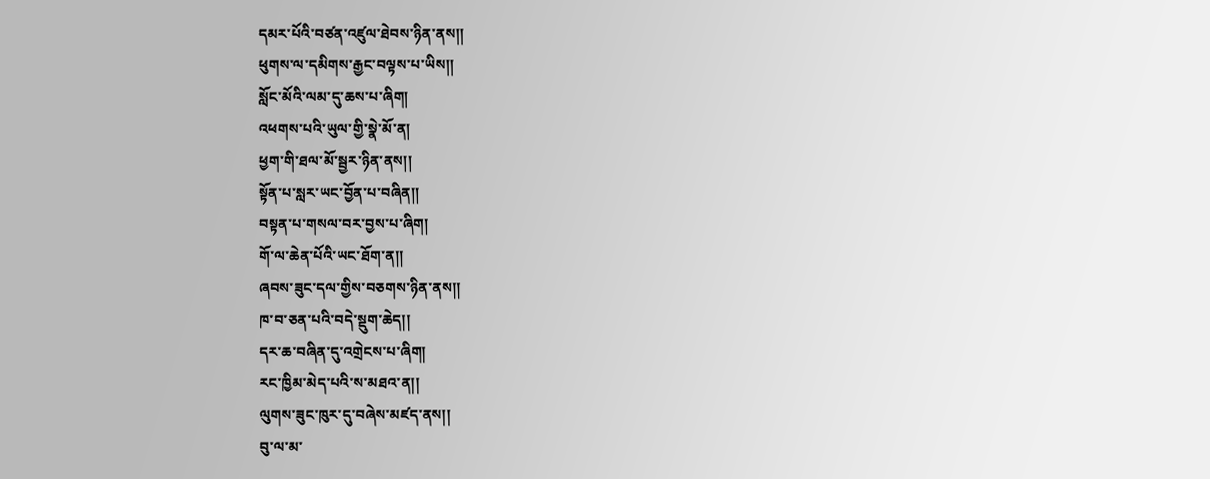དམར་པོའི་བཙན་འཛུལ་ཐེབས་ཉིན་ནས།།
ཕུགས་ལ་དམིགས་རྒྱང་བལྟས་པ་ཡིས།།
སློང་མོའི་ལམ་དུ་ཆས་པ་ཞིག།
འཕགས་པའི་ཡུལ་གྱི་སྣེ་མོ་ན།
ཕྱག་གི་ཐལ་མོ་སྦྱར་ཉིན་ནས།།
སྟོན་པ་སླར་ཡང་བྱོན་པ་བཞིན།།
བསྟན་པ་གསལ་བར་བྱས་པ་ཞིག།
གོ་ལ་ཆེན་པོའི་ཡང་ཐོག་ན།།
ཞབས་ཟུང་དལ་གྱིས་བཅགས་ཉིན་ནས།།
ཁ་བ་ཅན་པའི་བདེ་སྡུག་ཆེད།།
དར་ཆ་བཞིན་དུ་འགྲེངས་པ་ཞིག།
རང་ཁྱིམ་མེད་པའི་ས་མཐའ་ན།།
ལུགས་ཟུང་ཁུར་དུ་བཞེས་མཛད་ནས།།
བུ་ལ་མ་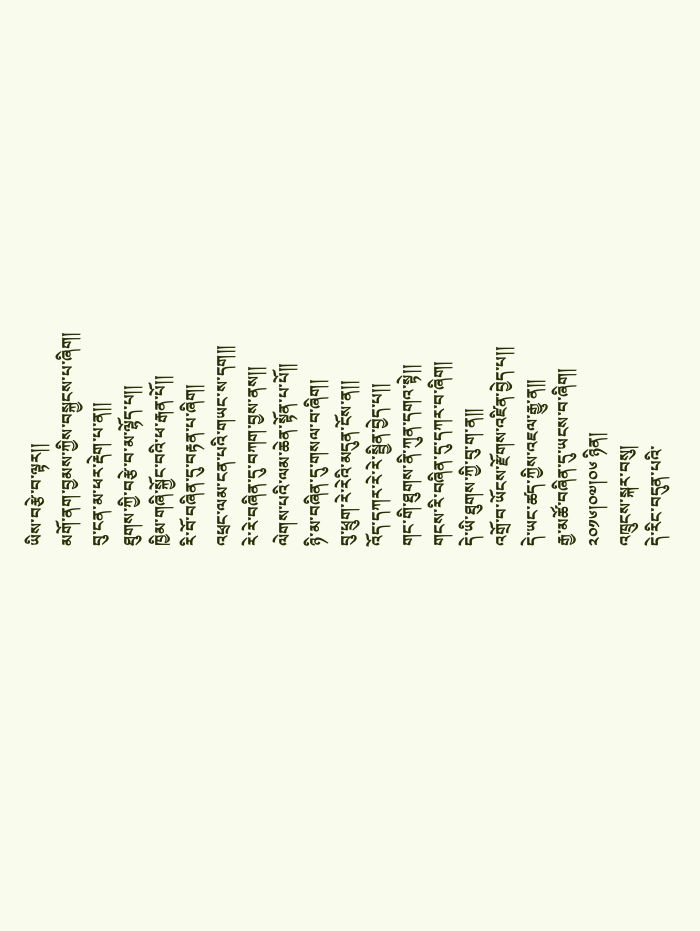ཡིས་བརྩེ་བ་ལྟར།།
མགོ་ནག་བྱམས་ཀྱིས་བསྐྱངས་པ་ཞིག།
བུ་ངན་མ་ཕར་རྡེག་པ་ན།།
ཐུགས་ཀྱི་བརྩེ་བ་མ་ལྷོད་པ།།
ཁྱིམ་གཞི་སྐྱོང་བའི་ཕ་རྒན་པོ།།
རི་བོ་བཞིན་དུ་བརྟན་པ་ཞིག།
འཕྲང་ལམ་ངན་པའི་གཡང་ས་དག།།
རེ་རེ་བཞིན་དུ་བཀག་བྱས་ནས།།
ལེགས་པའི་ལམ་ཆེན་སྟོན་པ་པོ།།
ཉི་མ་བཞིན་དུ་གསལ་བ་ཞིག།
བུ་ཕྲུག་རེ་རེའི་མདུན་ངོས་ན།།
འོད་དཀར་རེ་རེ་སྦྱིན་བྱེད་པ།།
གང་གི་ཐུགས་ནི་ཀུན་དགའ་སྟེ།།
གངས་རི་བཞིན་དུ་དཀར་བ་ཞིག།
དེ་ཡི་ཐུགས་ཀྱི་བུ་ག་ན།།
འགྲོ་བ་ཡོངས་རྫོགས་འཛིན་བྱེད་པ།།
དེ་ཡང་ཚད་ཀྱིས་འཇལ་རྒྱུ་ན།།
རྒྱ་མཚོ་བཞིན་དུ་ཡངས་བ་ཞིག།
༢༠༡༦།༠༧།༠༦ ཉིན།
འཁྲུངས་སྐར་བསུ།
དེ་རིང་བདུན་པའི་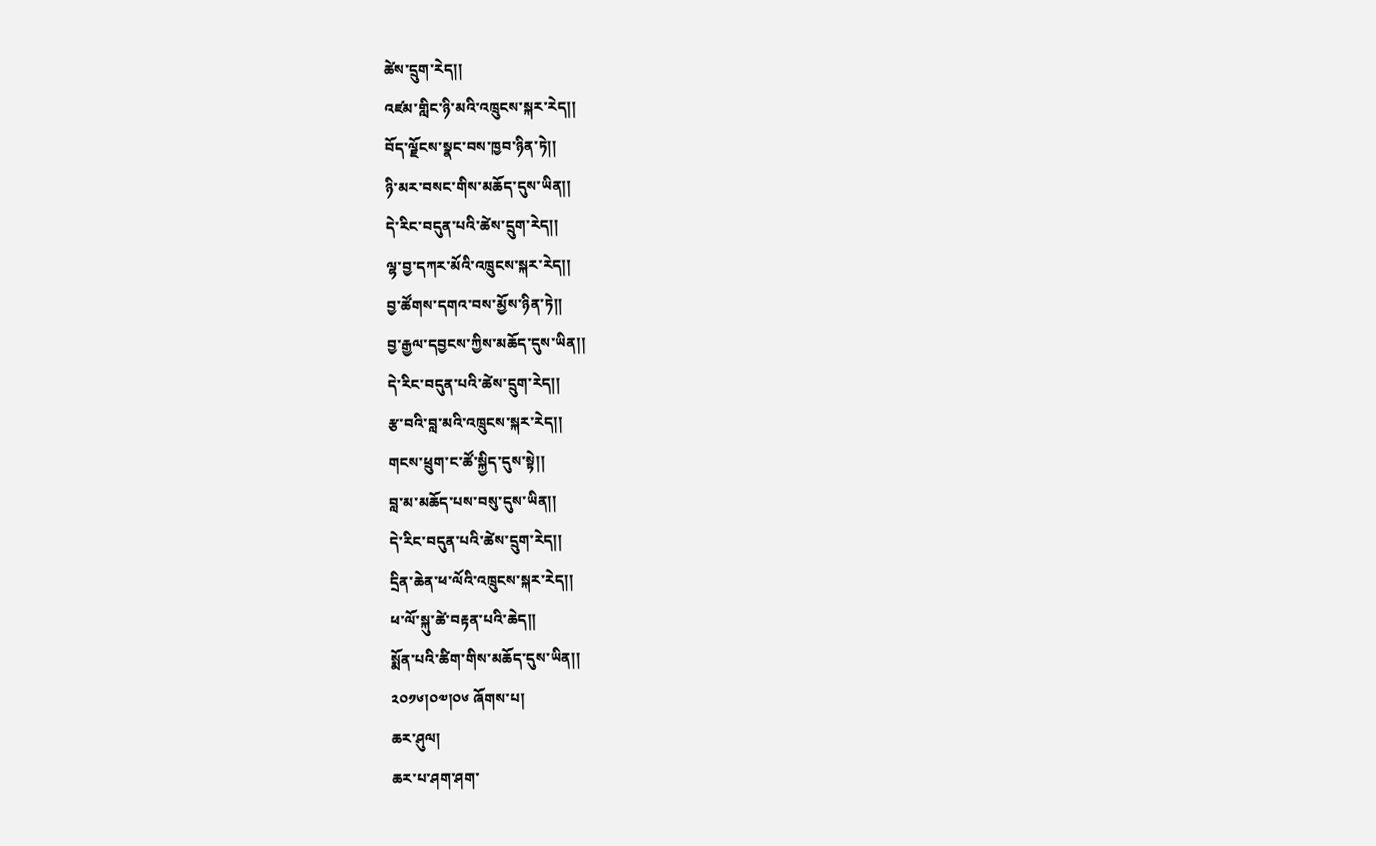ཚེས་དྲུག་རེད།།
འཛམ་གླིང་ཉི་མའི་འཁྲུངས་སྐར་རེད།།
བོད་ལྗོངས་སྣང་བས་ཁྱབ་ཉིན་ཏེ།།
ཉི་མར་བསང་གིས་མཆོད་དུས་ཡིན།།
དེ་རིང་བདུན་པའི་ཚེས་དྲུག་རེད།།
ལྷ་བྱ་དཀར་མོའི་འཁྲུངས་སྐར་རེད།།
བྱ་ཚོགས་དགའ་བས་མྱོས་ཉིན་ཏེ།།
བྱ་རྒྱལ་དབྱངས་ཀྱིས་མཆོད་དུས་ཡིན།།
དེ་རིང་བདུན་པའི་ཚེས་དྲུག་རེད།།
རྩ་བའི་བླ་མའི་འཁྲུངས་སྐར་རེད།།
གངས་ཕྲུག་ང་ཚོ་སྐྱིད་དུས་སྟེ།།
བླ་མ་མཆོད་པས་བསུ་དུས་ཡིན།།
དེ་རིང་བདུན་པའི་ཚེས་དྲུག་རེད།།
དྲིན་ཆེན་ཕ་ལོའི་འཁྲུངས་སྐར་རེད།།
ཕ་ལོ་སྐུ་ཚེ་བརྟན་པའི་ཆེད།།
སྨོན་པའི་ཚིག་གིས་མཆོད་དུས་ཡིན།།
༢༠༡༦།༠༧།༠༦ ཞོགས་པ།
ཆར་ཤུལ།
ཆར་པ་ཤག་ཤག་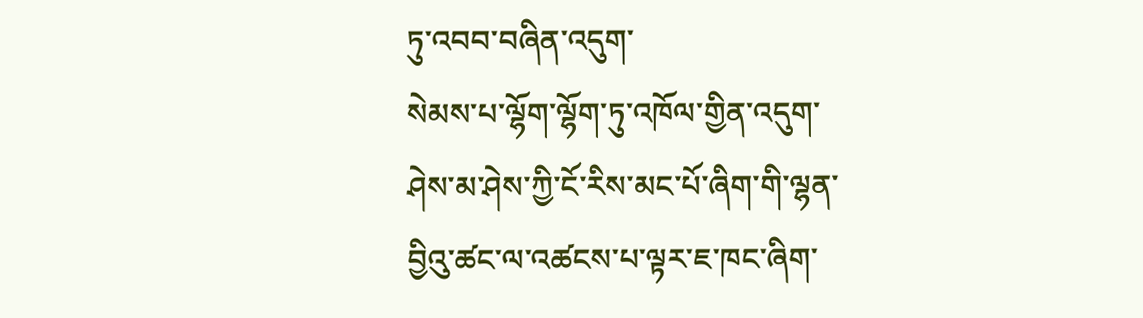ཏུ་འབབ་བཞིན་འདུག་
སེམས་པ་ལྷོག་ལྷོག་ཏུ་འཁོལ་གྱིན་འདུག་
ཤེས་མ་ཤེས་ཀྱི་ངོ་རིས་མང་པོ་ཞིག་གི་ལྷན་
བྱིའུ་ཚང་ལ་འཚངས་པ་ལྟར་ཇ་ཁང་ཞིག་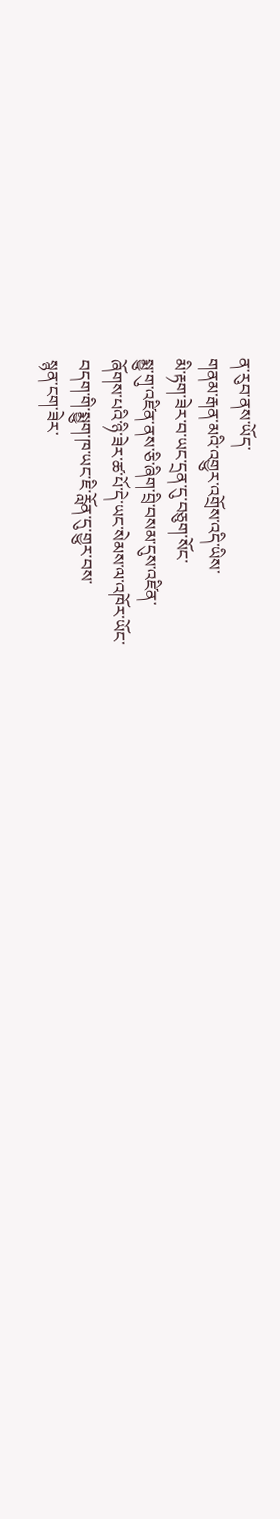ན་རུབ་ནས་ཡོད་
གནམ་རྒན་མའི་འགྱུར་འགྲོས་འདི་ཡིས་
མི་རྟག་ཟེར་བ་ཡང་དྲན་དུ་བཅུག་སོང་
སྨྱུ་གུ་འཛིན་ནས་ཅི་ཞིག་བྲི་བསམ་དུས་འཛིན་
ཞོགས་པའི་ཉི་ཟེར་ཚ་པོ་དེ་ཡང་སེམས་ལ་འཁོར་ཡོང་
བདག་གི་སྨྱུག་ཁ་ཡང་ཇི་རློན་དུ་གྱུར་བས་
སྙན་ངག་ཟེར་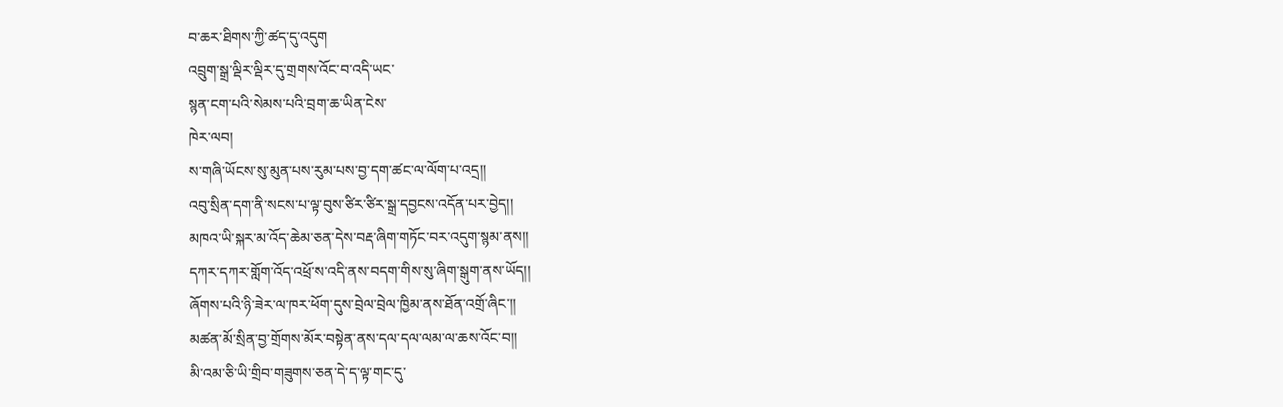བ་ཆར་ཐིགས་ཀྱི་ཚད་དུ་འདུག
འབྲུག་སྒྲ་ལྡིར་ལྡིར་དུ་གྲགས་འོང་བ་འདི་ཡང་
སྙན་ངག་པའི་སེམས་པའི་བྲག་ཆ་ཡིན་ངེས་
ཁེར་ལབ།
ས་གཞི་ཡོངས་སུ་མུན་པས་རུམ་པས་བྱ་དག་ཚང་ལ་ལོག་པ་འདྲ།།
འབུ་སྲིན་དག་ནི་སངས་པ་ལྟ་བུས་ཙིར་ཙིར་སྒྲ་དབྱངས་འདོན་པར་བྱེད།།
མཁའ་ཡི་སྐར་མ་འོད་ཆེམ་ཅན་དེས་བརྡ་ཞིག་གཏོང་བར་འདུག་སྙམ་ནས།།
དཀར་དཀར་གློག་འོད་འཕྲོ་ས་འདི་ནས་བདག་གིས་སུ་ཞིག་སྒུག་ནས་ཡོད།།
ཞོགས་པའི་ཉི་ཟེར་ལ་ཁར་ཕོག་དུས་བྲེལ་བྲེལ་ཁྱིམ་ནས་ཐོན་འགྲོ་ཞིང་།།
མཚན་མོ་སྲིན་བྱ་གྲོགས་མོར་བསྟེན་ནས་དལ་དལ་ལམ་ལ་ཆས་འོང་བ།།
མི་འམ་ཅི་ཡི་གྲིབ་གཟུགས་ཅན་དེ་ད་ལྟ་གང་དུ་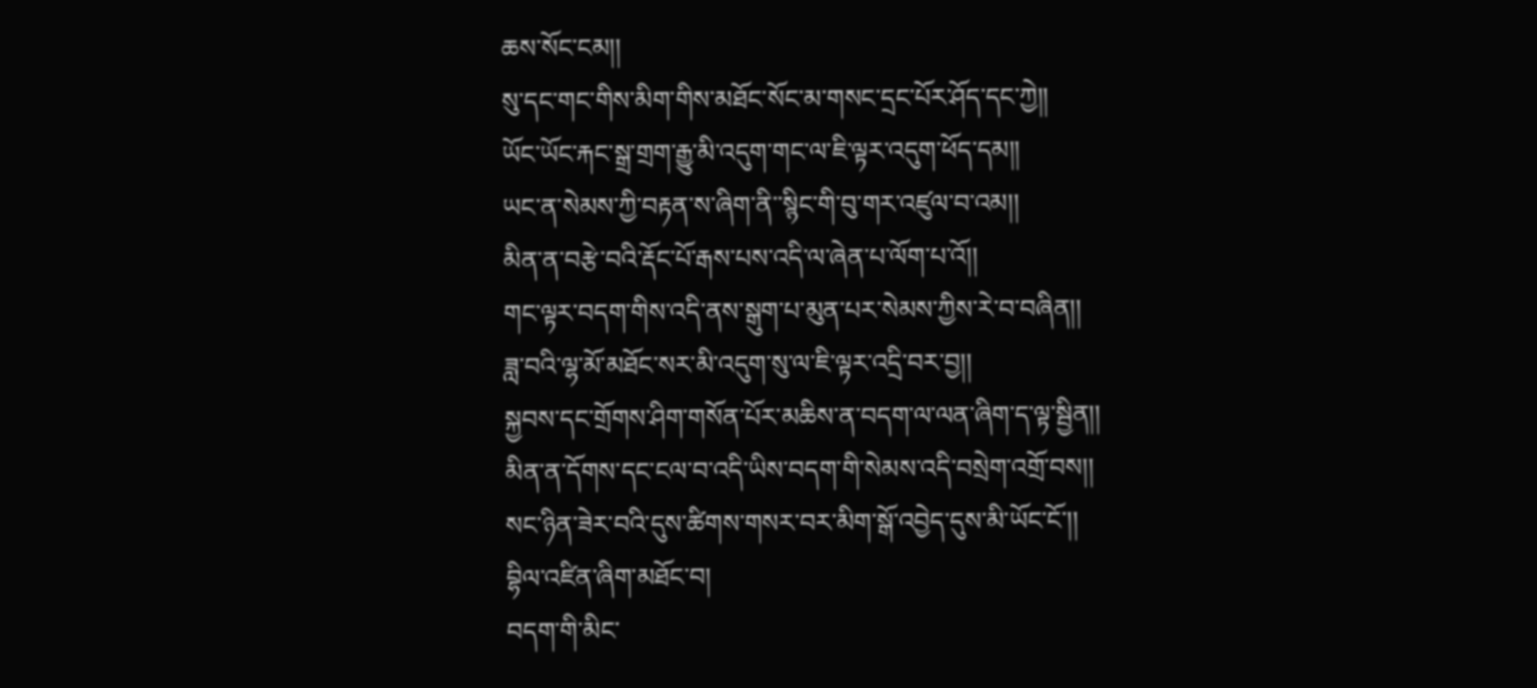ཆས་སོང་ངམ།།
སུ་དང་གང་གིས་མིག་གིས་མཐོང་སོང་མ་གསང་དྲང་པོར་ཤོད་དང་ཀྱེ།།
ཡོང་ཡོང་རྐང་སྒྲ་གྲག་རྒྱུ་མི་འདུག་གང་ལ་ཇི་ལྟར་འདུག་ཕོད་དམ།།
ཡང་ན་སེམས་ཀྱི་བརྟན་ས་ཞིག་ནི་་སྙིང་གི་བུ་གར་འཛུལ་བ་འམ།།
མིན་ན་བརྩེ་བའི་རྡོང་པོ་རྒས་པས་འདི་ལ་ཞེན་པ་ལོག་པ་འོ།།
གང་ལྟར་བདག་གིས་འདི་ནས་སྒུག་པ་མུན་པར་སེམས་ཀྱིས་རེ་བ་བཞིན།།
ཟླ་བའི་ལྷ་མོ་མཐོང་སར་མི་འདུག་སུ་ལ་ཇི་ལྟར་འདྲི་བར་བྱ།།
སྐྱབས་དང་གྲོགས་ཤིག་གསོན་པོར་མཆིས་ན་བདག་ལ་ལན་ཞིག་ད་ལྟ་སྦྱིན།།
མིན་ན་དོགས་དང་ངལ་བ་འདི་ཡིས་བདག་གི་སེམས་འདི་བསྲེག་འགྲོ་བས།།
སང་ཉིན་ཟེར་བའི་དུས་ཚིགས་གསར་བར་མིག་སྒོ་འབྱེད་དུས་མི་ཡོང་ངོ་།།
བྷིལ་འཛིན་ཞིག་མཐོང་བ།
བདག་གི་མིང་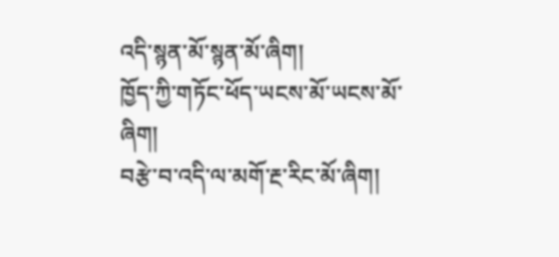འདི་སྙན་མོ་སྙན་མོ་ཞིག།
ཁྱོད་ཀྱི་གཏོང་ཕོད་ཡངས་མོ་ཡངས་མོ་ཞིག།
བརྩེ་བ་འདི་ལ་མགོ་རྔ་རིང་མོ་ཞིག།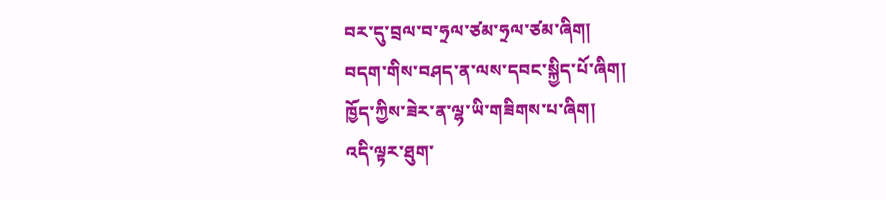བར་དུ་བྲལ་བ་ཧྲལ་ཙམ་ཧྲལ་ཙམ་ཞིག།
བདག་གིས་བཤད་ན་ལས་དབང་སྐྱིད་པོ་ཞིག།
ཁྱོད་ཀྱིས་ཟེར་ན་ལྷ་ཡི་གཟིགས་པ་ཞིག།
འདི་ལྟར་ཐུག་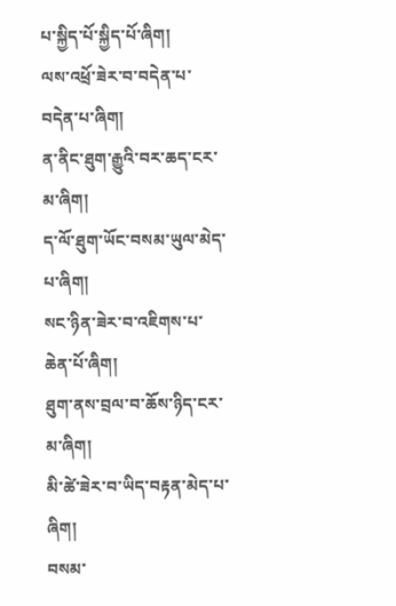པ་སྐྱིད་པོ་སྐྱིད་པོ་ཞིག།
ལས་འཕྲོ་ཟེར་བ་བདེན་པ་བདེན་པ་ཞིག།
ན་ནིང་ཐུག་རྒྱུའི་བར་ཆད་ངར་མ་ཞིག།
ད་ལོ་ཐུག་ཡོང་བསམ་ཡུལ་མེད་པ་ཞིག།
སང་ཉིན་ཟེར་བ་འཇིགས་པ་ཆེན་པོ་ཞིག།
ཐུག་ནས་བྲལ་བ་ཆོས་ཉིད་ངར་མ་ཞིག།
མི་ཚེ་ཟེར་བ་ཡིད་བརྟན་མེད་པ་ཞིག།
བསམ་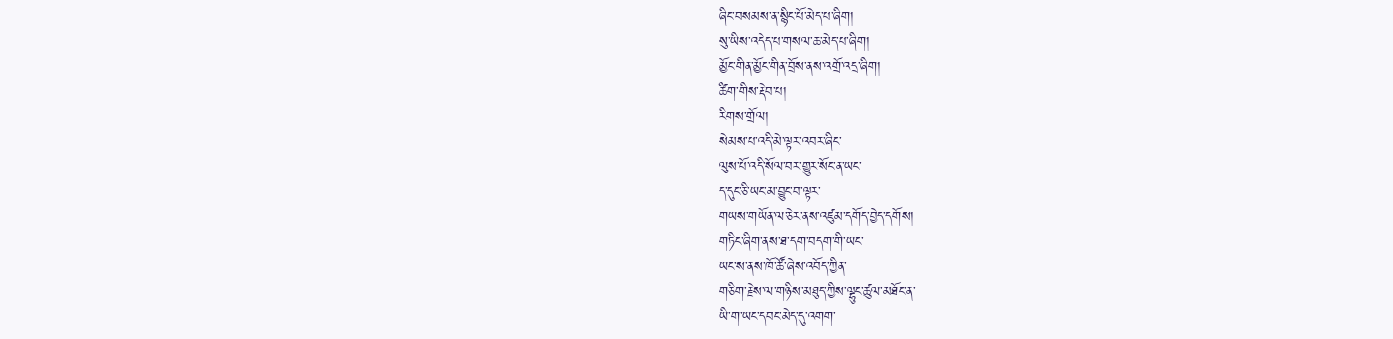ཞིང་བསམས་ན་སྙིང་པོ་མེད་པ་ཞིག།
སུ་ཡིས་འདེད་པ་གསལ་ཆ་མེད་པ་ཞིག།
མྱོང་གིན་མྱོང་གིན་བྲོས་ནས་འགྲོ་འདྲ་ཞིག།
ཚིག་གིས་རྡེབ་པ།
རིགས་གྲོལ།
སེམས་པ་འདི་མེ་ལྟར་འབར་ཞིང་
ལུས་པོ་འདི་སོལ་བར་གྱུར་སོང་ན་ཡང་
ད་དུང་ཅི་ཡང་མ་བྱུང་བ་ལྟར་
གཡས་གཡོན་ལ་ཅེར་ནས་འཛུམ་དགོད་བྱེད་དགོས།
གཏིང་ཞིག་ནས་ཐ་དག་བདག་གི་ཡང་
ཡང་ས་ནས་ཁོ་ཚོ་ཞེས་འབོད་ཀྱིན་
གཅིག་རྗེས་ལ་གཉིས་མཐུད་ཀྱིས་ལྷུང་ཚུལ་མཐོང་ན་
ཡི་ག་ཡང་དབང་མེད་དུ་འགག་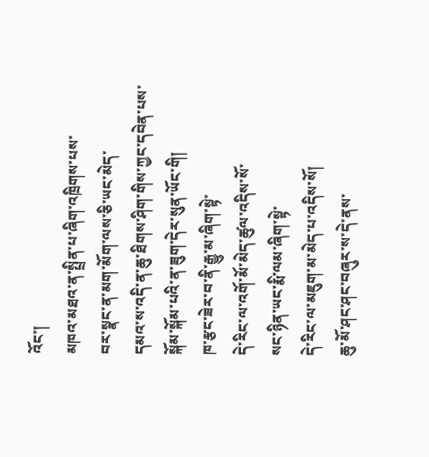འོང་།
མཁའ་མཐའ་ན་སྤྲིན་པ་ཞིག་འཁྲིགས་པས་
བར་སྣང་ན་མག་མོག་ལས་ཅི་ཡང་མེད་
དམའ་ས་འདི་ན་ཆུ་ཐིགས་ཤིག་གིས་ཀྱང་དབེན་པས་
སྐོམ་སྐོམ་པའི་ན་ཟུག་དེར་སུན་ཡོང་གི།
ཁ་རྩང་ཟེར་བ་ནི་རྒྱུ་མ་ཞིག་སྟེ་
དེ་རིང་ལ་འགོ་མོ་མེད་ཚུལ་འདིས་སོ་
སང་ཉིན་ཡང་རྨི་ལམ་ཞིག་སྟེ་
དེ་རིང་ལ་མཇུག་མ་མེད་པ་འདིས་སོ།
ཆུ་མོ་ཤང་ཤང་བཞུར་ས་དེ་ནས་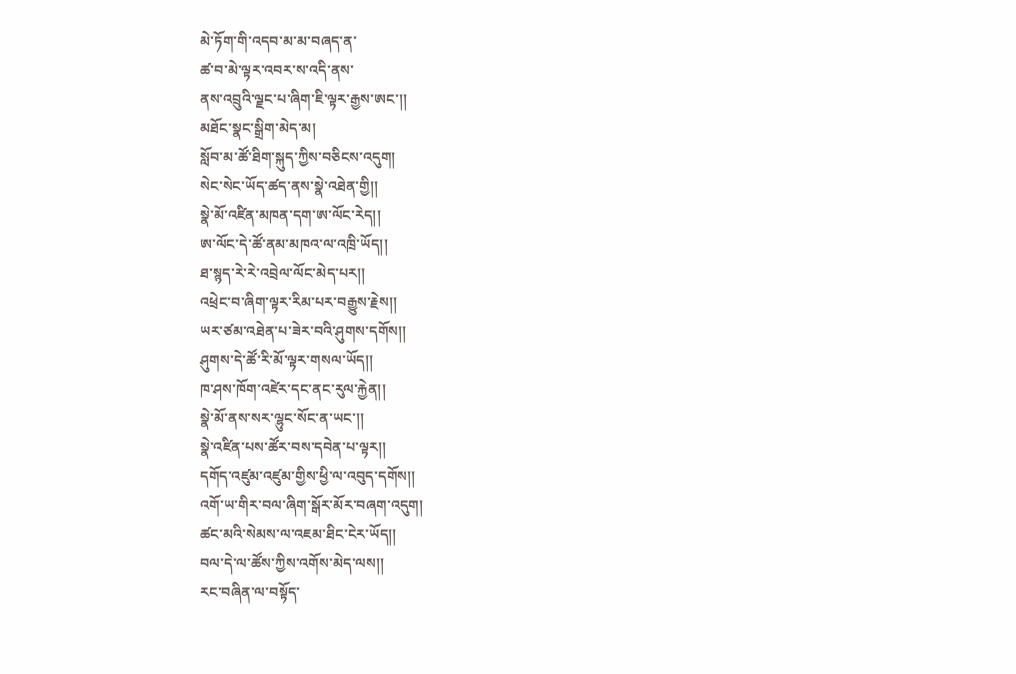མེ་ཏོག་གི་འདབ་མ་མ་བཞད་ན་
ཚ་བ་མེ་ལྟར་འབར་ས་འདི་ནས་
ནས་འབྲུའི་ལྗང་པ་ཞིག་ཇི་ལྟར་རྒྱས་ཨང་།།
མཐོང་སྣང་སྒྲིག་མེད་མ།
སློབ་མ་ཚོ་ཐིག་སྐུད་ཀྱིས་བཅིངས་འདུག།
སེང་སེང་ཡོད་ཚད་ནས་སྣེ་འཐེན་གྱི།།
སྣེ་མོ་འཛིན་མཁན་དག་ཨ་ལོང་རེད།།
ཨ་ལོང་དེ་ཚོ་ནམ་མཁའ་ལ་འཁྲི་ཡོད།།
ཐ་སྙད་རེ་རེ་འབྲེལ་ལོང་མེད་པར།།
འཕྲེང་བ་ཞིག་ལྟར་རིམ་པར་བརྒྱུས་རྗེས།།
ཡར་ཙམ་འཐེན་པ་ཟེར་བའི་ཤུགས་དགོས།།
ཤུགས་དེ་ཚོ་རི་མོ་ལྟར་གསལ་ཡོད།།
ཁ་ཤས་ཁོག་འཛེར་དང་ནང་རུལ་རྐྱེན།།
སྣེ་མོ་ནས་སར་ལྷུང་སོང་ན་ཡང་།།
སྣེ་འཛིན་པས་ཚོར་བས་དབེན་པ་ལྟར།།
དགོད་འཛུམ་འཛུམ་གྱིས་ཕྱི་ལ་འབུད་དགོས།།
འགོ་ཡ་གིར་བལ་ཞིག་སྒོར་མོར་བཞག་འདུག།
ཚང་མའི་སེམས་ལ་འཇམ་ཐིང་ངེར་ཡོད།།
བལ་དེ་ལ་ཚོས་ཀྱིས་འགོས་མེད་ལས།།
རང་བཞིན་ལ་བསྟོད་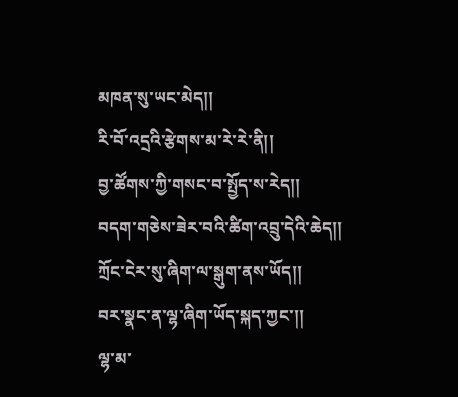མཁན་སུ་ཡང་མེད།།
རི་བོ་འདྲའི་རྩེགས་མ་རེ་རེ་ནི།།
བྱ་ཚོགས་ཀྱི་གསང་བ་སྤྱོད་ས་རེད།།
བདག་གཅེས་ཟེར་བའི་ཚིག་འབྲུ་དེའི་ཆེད།།
ཀྲོང་ངེར་སུ་ཞིག་ལ་སྒུག་ནས་ཡོད།།
བར་སྣང་ན་ལྷ་ཞིག་ཡོད་སྐད་ཀྱང་།།
ལྷ་མ་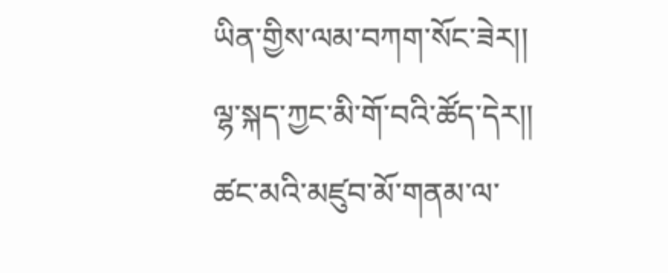ཡིན་གྱིས་ལམ་བཀག་སོང་ཟེར།།
ལྷ་སྐད་ཀྱང་མི་གོ་བའི་ཚོད་དེར།།
ཚང་མའི་མཛུབ་མོ་གནམ་ལ་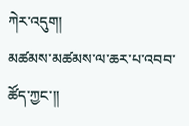ཀེར་འདུག།
མཚམས་མཚམས་ལ་ཆར་པ་འབབ་ཚོད་ཀྱང་།།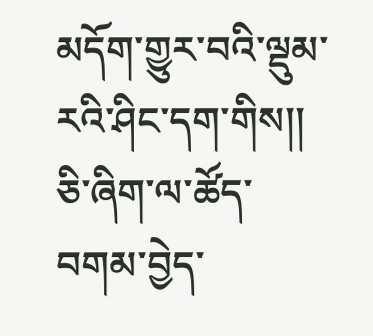མདོག་གྱུར་བའི་ལྡུམ་རའི་ཤིང་དག་གིས།།
ཅི་ཞིག་ལ་ཚོད་བགམ་བྱེད་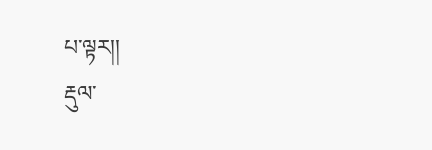པ་ལྟར།།
རྡུལ་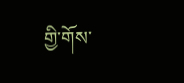གྱི་གོས་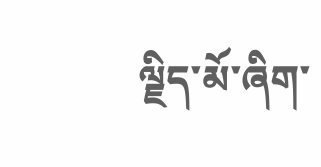ལྗིད་མོ་ཞིག་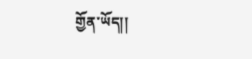གྱོན་ཡོད།།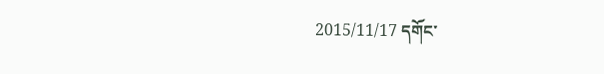2015/11/17 དགོང་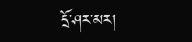དྲོ་ཤར་མར།